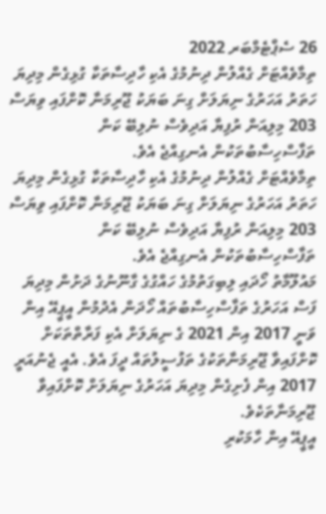26 ސެޕްޓެމްބަރ 2022
ތިމާވެއްޓަށް ގެއްލުން ދިނުމުގެ އެކި ހާދިސާތަކާ ގުޅިގެން މިދިޔަ ހަތަރު އަހަރުގެ ނިޔަލަށް ގިނަ ބަޔަކު ޖޫރިމަނާ ކޮށްފައި ވިޔަސް 203 މިލިއަން ރުފިޔާ އަދިވެސް ނުލިބޭ ކަން ތަފާސްހިސާބުތަކުން އެނގިއްޖެ އެވެ.
ތިމާވެއްޓަށް ގެއްލުން ދިނުމުގެ އެކި ހާދިސާތަކާ ގުޅިގެން މިދިޔަ ހަތަރު އަހަރުގެ ނިޔަލަށް ގިނަ ބަޔަކު ޖޫރިމަނާ ކޮށްފައި ވިޔަސް 203 މިލިއަން ރުފިޔާ އަދިވެސް ނުލިބޭ ކަން ތަފާސްހިސާބުތަކުން އެނގިއްޖެ އެވެ.
މައުލޫމާތު ހޯދައި ލިބިގަތުމުގެ ހައްގުގެ ގާނޫނުގެ ދަށުން މިދިޔަ ފަސް އަހަރުގެ ތަފާސްހިސާބުތައް ހޯދަން އެދުމުން އީޕީއޭ އިން ވަނީ 2017 އިން 2021 ގެ ނިޔަލަށް އެކި ފަރާތްތަކަށް ކޮށްފައިވާ ޖޫރިމަނާތަކުގެ ތަފުސީލުތައް ދީފަ އެވެ. އެއީ ޖެނުއަރީ 2017 އިން ފެށިގެން މިދިޔަ އަހަރުގެ ނިޔަލަށް ކޮށްފައިވާ ޖޫރިމަނާތަކެވެ.
އީޕީއޭ އިން ހާމަކުރި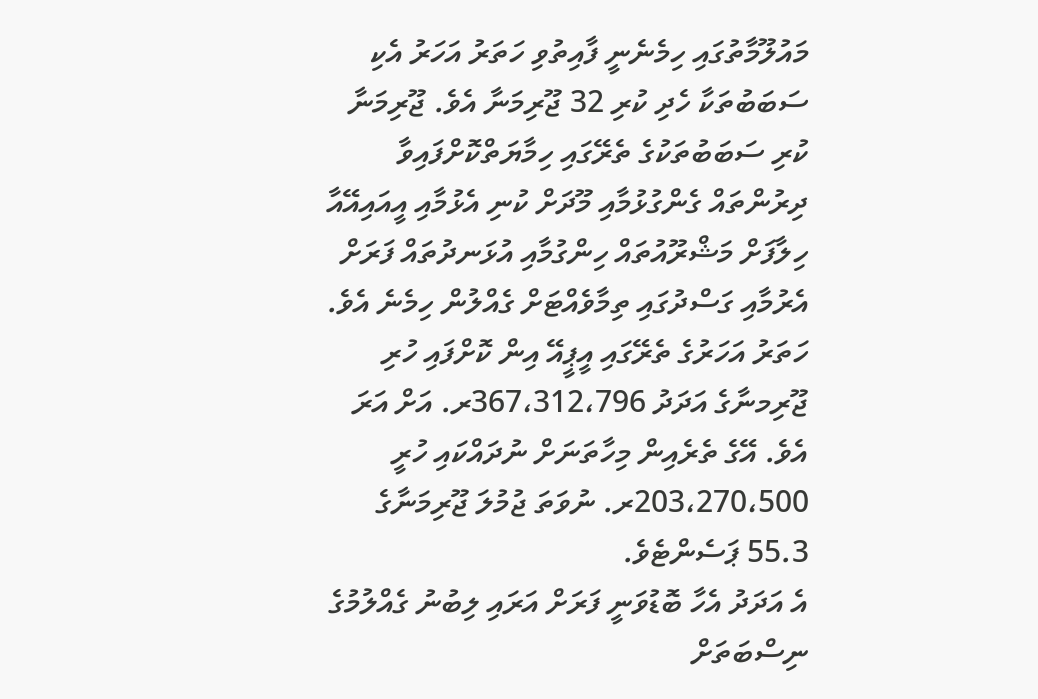މައުލޫމާތުގައި ހިމެނެނީ ފާއިތުވި ހަތަރު އަހަރު އެކި ސަބަބުތަކާ ހެދި ކުރި 32 ޖޫރިމަނާ އެވެ. ޖޫރިމަނާ ކުރި ސަބަބުތަކުގެ ތެރޭގައި ހިމާޔަތްކޮށްފައިވާ ދިރުންތައް ގެންގުޅުމާއި މޫދަށް ކުނި އެޅުމާއި އީއައިއޭއާ ހިލާފަށް މަޝްރޫއުތައް ހިންގުމާއި އުޅަނދުތައް ފަރަށް އެރުމާއި ގަސްދުގައި ތިމާވެއްޓަށް ގެއްލުން ހިމެނެ އެވެ.
ހަތަރު އަހަރުގެ ތެރޭގައި އީޕީއޭ އިން ކޮށްފައި ހުރި ޖޫރިމނާގެ އަދަދު 367،312،796ރ. އަށް އަރަ އެވެ. އޭގެ ތެރެއިން މިހާތަނަށް ނުދައްކައި ހުރީ 203،270،500ރ. ނުވަތަ ޖުމުލަ ޖޫރިމަނާގެ 55.3 ޕަސެންޓެވެ.
އެ އަދަދު އެހާ ބޮޑުވަނީ ފަރަށް އަރައި ލިބުނު ގެއްލުމުގެ ނިސްބަތަށް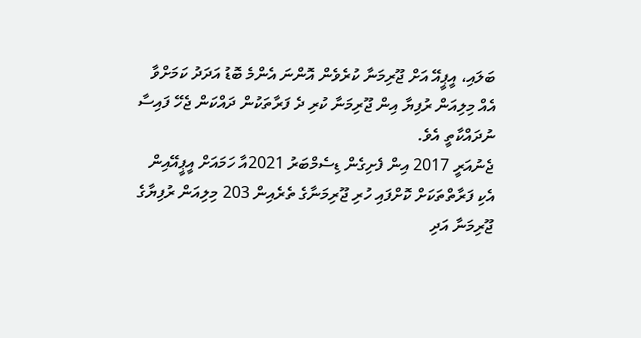ބަލައި، އީޕީއޭ އަށް ޖޫރިމަނާ ކުރެވެން އޮންނަ އެންމެ ބޮޑު އަދަދު ކަމަށްވާ އެއް މިލިއަން ރުފިޔާ އިން ޖޫރިމަނާ ކުރި ދެ ފަރާތަކުން ދައްކަން ޖެހޭ ފައިސާ ނުދައްކާތީ އެވެ.
ޖެނުއަރީ 2017 އިން ފެށިގެން ޑިސެމްބަރު 2021އާ ހަމައަށް އީޕީއޭއިން އެކި ފަރާތްތަކަށް ކޮށްފައި ހުރި ޖޫރިމަނާގެ ތެރެއިން 203 މިލިއަން ރުފިޔާގެ ޖޫރިމަނާ އަދި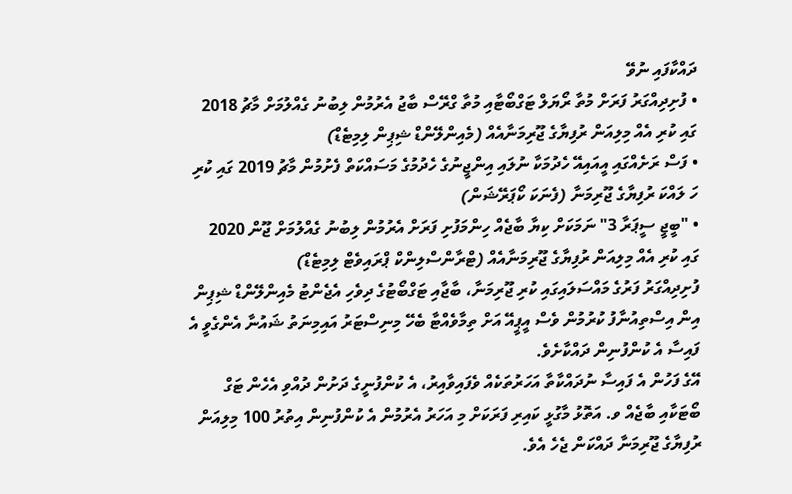ދައްކާފައި ނުވޭ
• ފުށިދިއްގަރު ފަރަށް މުތާ ރޯޔަލް ޓަގްބޯޓާއި މުތާ ގްރޭސް ބާޖު އެރުމުން ލިބުނު ގެއްލުމަށް މާޗު 2018 ގައި ކުރި އެއް މިލިއަން ރުފިޔާގެ ޖޫރިމަނާއެއް (މެއިންލޭންޑް ޝިޕިން ލިމިޓެޑް)
• ފަސް ރަށެއްގައި އީއައިއޭ ހެދުމަކާ ނުލައި އިންޖީނުގެ ހެދުމުގެ މަސައްކަތް ފެށުމުން މާޗު 2019 ގައި ކުރި ހަ ލައްކަ ރުފިޔާގެ ޖޫރިމަނާ (ފެނަކަ ކޯޕަރޭޝަން)
• "ބީޖީ ސީޕަރާ 3" ނަމަކަށް ކިޔާ ބާޖެއް ހިންމަފުށި ފަރަށް އެރުމުން ލިބުނު ގެއްލުމަށް ޖޫން 2020 ގައި ކުރި އެއް މިލިއަން ރުފިޔާގެ ޖޫރިމަނާއެއް (ޓްރާންސްލިންކް ޕްރައިވެޓް ލިމިޓެޑް)
ފުށިދިއްގަރު ފަރުގެ މައްސަލައިގައި ކުރި ޖޫރިމަނާ، ބާޖާއި ޓަގްބޯޓުގެ ދިވެހި އެޖެންޓު މެއިންލޭންޑް ޝިޕިން އިން އިސްތިއުނާފު ކުރުމުން ވެސް އީޕީއޭ އަށް ތިމާވެއްޓާ ބެހޭ މިނިސްޓަރު އައިމިނަތު ޝައުނާ އެންގެވީ އެ ފައިސާ އެ ކުންފުނިން ދައްކާށެވެ.
އޭގެ ފަހުން އެ ފައިސާ ނުދައްކާތާ އަހަރުތަކެއް ވެފައިވާއިރު، އެ ކުންފުނީގެ ދަށުން ދުއްވި އެހެން ޓަގް ބޯޓަކާއި ބާޖެއް ވ. އަތޮޅު މާގުޅީ ކައިރި ފަރަކަށް މި އަހަރު އެރުމުން އެ ކުންފުނިން އިތުރު 100 މިލިއަން ރުފިޔާގެ ޖޫރިމަނާ ދައްކަން ޖެހެ އެވެ.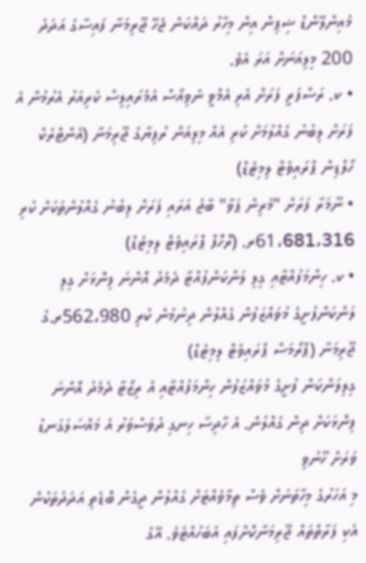މެއިންލޭންޑް ޝިޕިން އިން މިހާރު ދައްކަން ޖެހޭ ޖޫރިމަނާ ފައިސާގެ އަދަދު 200 މިލިއަނަށް އަރަ އެވެ.
• ކ. ރަސްފަރީ ފަރަށް އެރި އެމްވީ ނެވިއޯސް އެމެރައިލިސް ކެރިއަރު އެރުމުން އެ ފަރަށް ލިބުނު ގެއްލުމަށް ކުރި އެއް މިލިއަން ރުފިޔާގެ ޖޫރިމަނާ (އެންޓްރެކް ހޯލްޑިން ޕްރައިވެޓް ލިމިޓެޑް)
• ނޫމަރާ ފަރަށް "މެރިން ޕަވާ" ބާޖު އަރައި ފަރަށް ލިބުނު ގެއްލުންތަކަށް ކުރި 61،681،316ރ. (ރޮހޮފް ޕްރައިވެޓް ލިމިޓެޑް)
• ކ. ހިންމަފުއްޓާއި ގިލި ލަންކަންފުއްޓާ ދެމެދު އޮންނަ ފިނޮޅަށް ގިލި ލަންކަންފުށީގެ މުވައްޒަފުން ގެއްލުން ދިނުމުން ކުރި 562،980ރ.ގެ ޖޫރިމަނާ (ޕްރޯމަސް ޕްރައިވެޓް ލިމިޓެޑް)
ގިލިލަންކަން ފުށީގެ މުވައްޒަފުން ހިންމަފުއްޓާއި އެ ރިޒޯޓާ ދެމެދު އޮންނަ ފިނޮޅަކަށް ދިން ގެއްލުން. އެ ހާދިސާ ހިނގި ދުވަސްވަރު އެ މައްސަލަގަނޑު ވަރަށް ހޫނުވި
މި އަހަރުގެ މިހާތަނަށް ވެސް ތިމާވެއްޓަށް ގެއްލުން ދީގެން ބޮޑެތި އަދަދުތަކުން އެކި ފަރާތްތައް ޖޫރިމަނާކޮށްފައި އެބަހުއްޓެވެ. އޭގެ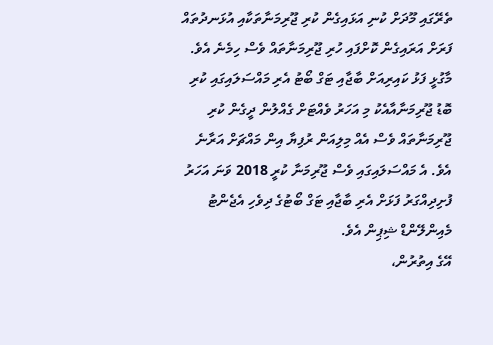ތެރޭގައި މޫދަށް ކުނި އަޅައިގެން ކުރި ޖޫރިމަނާތަކާއި އުޅަނދުތައް ފަރަށް އަރައިގެން ކޮށްފައި ހުރި ޖޫރިމަނާތައް ވެސް ހިމެނެ އެވެ.
މާގުޅީ ފަޅު ކައިރިއަށް ބާޖާއި ޓަގް ބޯޓު އެރި މައްސަލައިގައި ކުރި ބޮޑު ޖޫރިމަނާއާއެކު މި އަހަރު ވެއްޓަށް ގެއްލުން ދީގެން ކުރި ޖޫރިމަނާތައް ވެސް އެއް މިލިއަން ރުފިޔާ އިން މައްޗަށް އަރާނެ އެވެ. އެ މައްސަލައިގައި ވެސް ޖޫރިމަނާ ކުރީ 2018 ވަނަ އަހަރު ފުށިދިއްގަރު ފަޅަށް އެރި ބާޖާއި ޓަގް ބޯޓުގެ ދިވެހި އެޖެންޓު މެއިންލޭންޑް ޝިޕިން އެވެ.
އޭގެ އިތުރުން،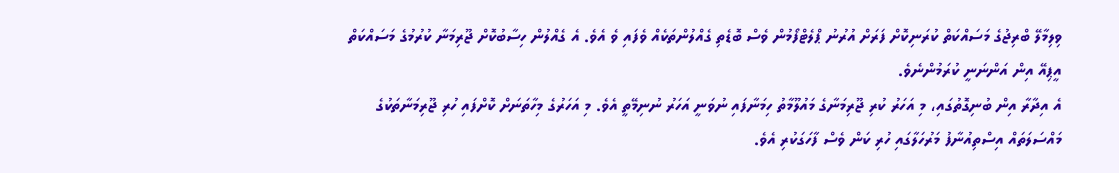ވިލިމާލޭ ބްރިޖުގެ މަސައްކަތް ކުރަނިކޮށް ފަރަށް އުރުނު ޕްލެޓްފޯމުން ވެސް ބޮޑެތި ގެއްލުންތަކެއް ވެފައި ވެ އެވެ. އެ ގެއްލުން ހިސާބުކޮށް ޖޫރިމަނާ ކުރުމުގެ މަސައްކަތް އީޕިއޭ އިން އަންނަނީ ކުރަމުންނެވެ.
އެ އިދާރާ އިން ބުނިގޮތުގައި، މި އަހަރު ކުރި ޖޫރިމަނާގެ މައުލޫމާތު ހިމަނާފައި ނުވަނީ އަހަރު ނުނިމޭތީ އެވެ. މި އަހަރުގެ މިހާތަނަށް ކޮށްފައި ހުރި ޖޫރިމަނާތަކުގެ މައްސަލަތައް އިސްތިއުނާފު މަރުހަލާގައި ހުރި ކަން ވެސް ފާހަގަކުރި އެވެ.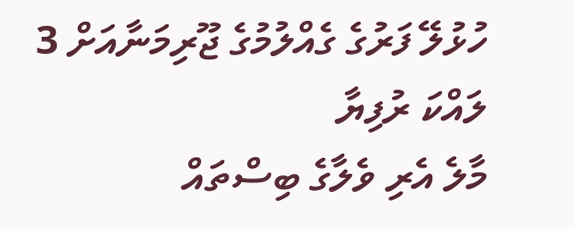ހުޅުލޭ ފަރުގެ ގެއްލުމުގެ ޖޫރިމަނާއަށް 3 ލައްކަ ރުފިޔާ
މާލެ އެރި ވެލާގެ ބިސްތައް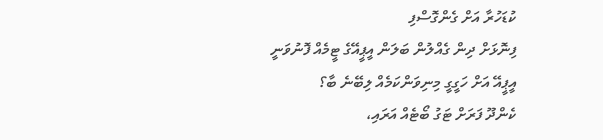ކުޑަހުރާ އަށް ގެންގޮސްފި
ފިނޮޅަށް ދިން ގެއްލުން ބަލަން އީޕީއޭގެ ޓީމެއް ފޮނުވަނީ
އީޕީއޭ އަށް ހަގީގީ މިނިވަންކަމެއް ލިބޭނެ ބާ؟
ކެންދޫ ފަރަށް ޓަގު ބޯޓެއް އަރައި،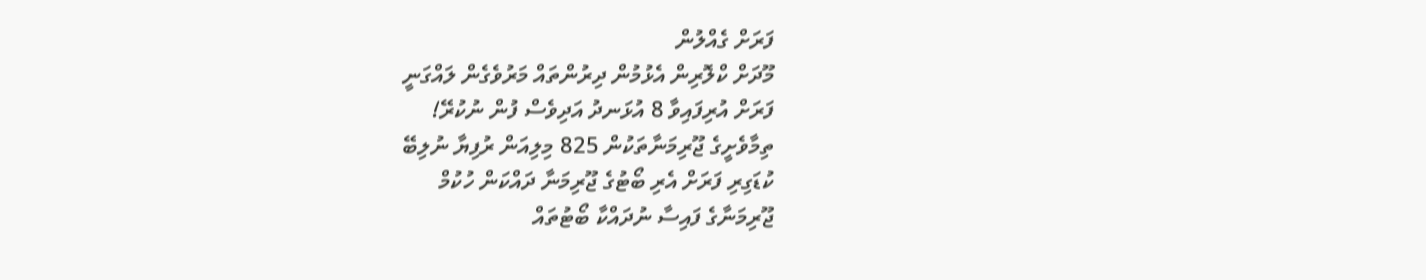ފަރަށް ގެއްލުން
މޫދަށް ކްލޮރިން އެޅުމުން ދިރުންތައް މަރުވެގެން ލައްގަނީ
ފަރަށް އުރިފައިވާ 8 އުޅަނދު އަދިވެސް ފުން ނުކުރޭ!
ތިމާވެށީގެ ޖޫރިމަނާތަކުން 825 މިލިއަން ރުފިޔާ ނުލިބޭ
ކުޑަގިރި ފަރަށް އެރި ބޯޓުގެ ޖޫރިމަނާ ދައްކަން ހުކުމް
ޖޫރިމަނާގެ ފައިސާ ނުދައްކާ ބޯޓުތައް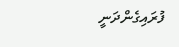ފުރައިގެންދަނީ